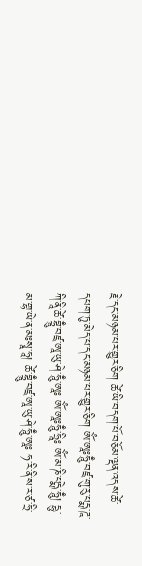རྗེ་དང་མཉམ་པར་གྱུར་ཅིག ཚེ་ཡི་བདག་པོ་བཅོམ་ལྡན་འདས་ཚེ་དཔག་ཏུ་མེད་པ་དང་མཉམ་པར་གྱུར་ཅིག ཨོཾ་ཨཱཿཧཱུྃ་བཛྲ་གུ་རུ་པདྨ་ཌཱ་ཀི་ནཱི་ཚེ་བྷྲཱུྃ་བཛྲ་ཨཱ་ཡུ་ཤེ་ཧཱུྃ་ཨཱཿ ཨོཾ་ཨཱཿཧཱུྃ་ཧྲཱིཿ ཨོཾ་མ་ཎི་པདྨེ་ཧཱུྃ། དྷུ་མ་གྷ་ཡེ་ན་མཿསྭཱ་ཧཱ། ཚེ་བྷྲཱུྃ་བཛྲ་ཨཱ་ཡུ་ཤེ་ཧཱུྃ་ཨཱཿ ཧ་རི་ནི་ས་ར་ཙ་ཧྲི་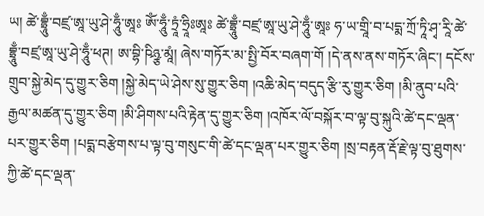ཡ། ཚེ་བྷྲཱུྃ་བཛྲ་ཨཱ་ཡུ་ཤེ་ཧཱུྃ་ཨཱཿ ཨོཾ་ཧཱུྃ་ཏྲཱཾ་ཧྲཱིཿཨཱཿ ཚེ་བྷྲཱུྃ་བཛྲ་ཨཱ་ཡུ་ཤེ་ཧཱུྃ་ཨཱཿ ཧ་ཡ་གྲཱི་བ་པདྨ་ཀྲོ་ཏཱི་ཤྭ་རཱི་ཚེ་བྷྲཱུྃ་བཛྲ་ཨཱ་ཡུ་ཤེ་ཧཱུྃ་ཕཊ། ཨ་བྷི་ཥིཉྩ་མཱཾ། ཞེས་གཏོར་མ་སྤྱི་བོར་བཞག་གོ །དེ་ནས་ནས་གཏོར་ཞིང་། དངོས་གྲུབ་སྐྱེ་མེད་དུ་གྱུར་ཅིག །སྐྱེ་མེད་ཡེ་ཤེས་སུ་གྱུར་ཅིག །འཆི་མེད་བདུད་རྩི་རུ་གྱུར་ཅིག །མི་ནུབ་པའི་རྒྱལ་མཚན་དུ་གྱུར་ཅིག །མི་ཤིགས་པའི་རྟེན་དུ་གྱུར་ཅིག །འཁོར་ལོ་བསྐོར་བ་ལྟ་བུ་སྐུའི་ཚེ་དང་ལྡན་པར་གྱུར་ཅིག །པདྨ་བརྩེགས་པ་ལྟ་བུ་གསུང་གི་ཚེ་དང་ལྡན་པར་གྱུར་ཅིག །སྲ་བརྟན་རྡོ་རྗེ་ལྟ་བུ་ཐུགས་ཀྱི་ཚེ་དང་ལྡན་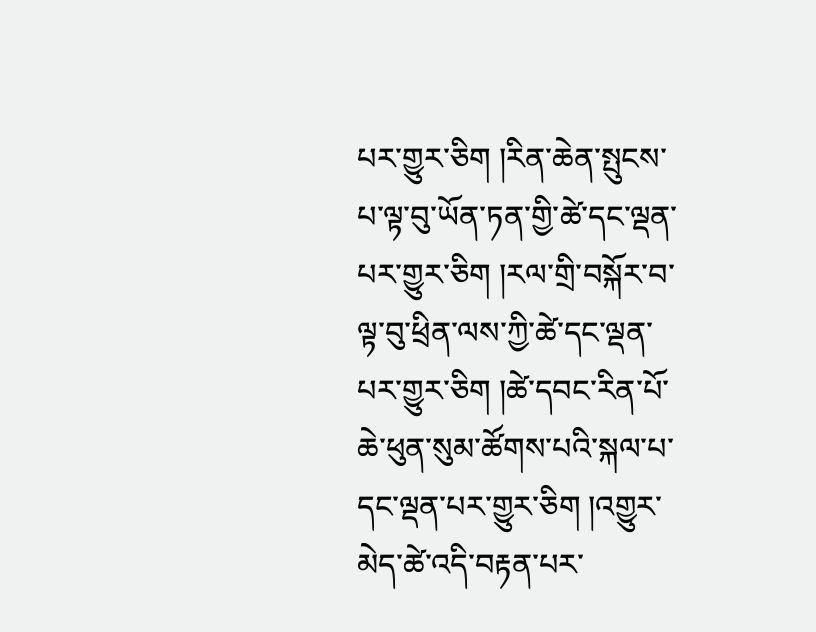པར་གྱུར་ཅིག །རིན་ཆེན་སྤུངས་པ་ལྟ་བུ་ཡོན་ཏན་གྱི་ཚེ་དང་ལྡན་པར་གྱུར་ཅིག །རལ་གྲི་བསྐོར་བ་ལྟ་བུ་ཕྲིན་ལས་ཀྱི་ཚེ་དང་ལྡན་པར་གྱུར་ཅིག །ཚེ་དབང་རིན་པོ་ཆེ་ཕུན་སུམ་ཚོགས་པའི་སྐལ་པ་དང་ལྡན་པར་གྱུར་ཅིག །འགྱུར་མེད་ཚེ་འདི་བརྟན་པར་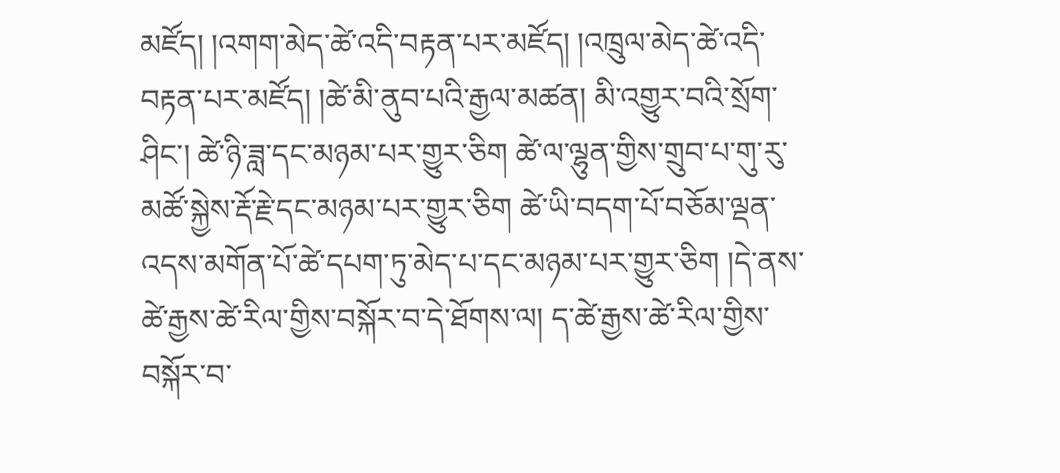མཛོད། །འགག་མེད་ཚེ་འདི་བརྟན་པར་མཛོད། །འཁྲུལ་མེད་ཚེ་འདི་བརྟན་པར་མཛོད། །ཚེ་མི་ནུབ་པའི་རྒྱལ་མཚན། མི་འགྱུར་བའི་སྲོག་ཤིང་། ཚེ་ཉི་ཟླ་དང་མཉམ་པར་གྱུར་ཅིག ཚེ་ལ་ལྷུན་གྱིས་གྲུབ་པ་གུ་རུ་མཚོ་སྐྱེས་རྡོ་རྗེ་དང་མཉམ་པར་གྱུར་ཅིག ཚེ་ཡི་བདག་པོ་བཅོམ་ལྡན་འདས་མགོན་པོ་ཚེ་དཔག་ཏུ་མེད་པ་དང་མཉམ་པར་གྱུར་ཅིག །དེ་ནས་ཚེ་རྒྱས་ཚེ་རིལ་གྱིས་བསྐོར་བ་དེ་ཐོགས་ལ། ད་ཚེ་རྒྱས་ཚེ་རིལ་གྱིས་བསྐོར་བ་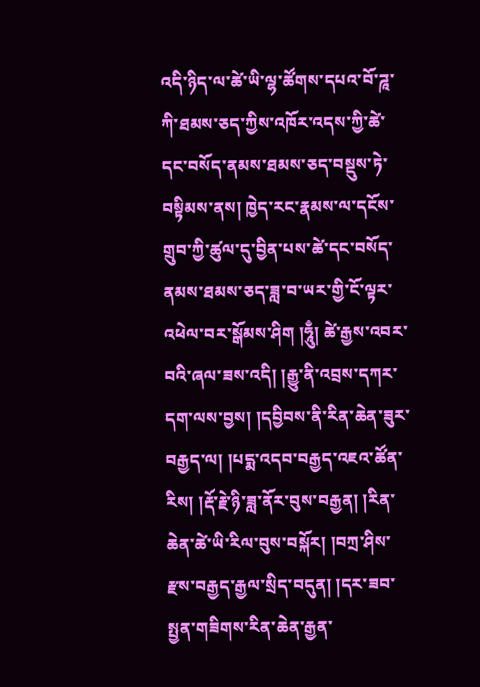འདི་ཉིད་ལ་ཚེ་ཡི་ལྷ་ཚོགས་དཔའ་བོ་ཌཱ་ཀི་ཐམས་ཅད་ཀྱིས་འཁོར་འདས་ཀྱི་ཚེ་དང་བསོད་ནམས་ཐམས་ཅད་བསྡུས་ཏེ་བསྟིམས་ནས། ཁྱེད་རང་རྣམས་ལ་དངོས་གྲུབ་ཀྱི་ཚུལ་དུ་བྱིན་པས་ཚེ་དང་བསོད་ནམས་ཐམས་ཅད་ཟླ་བ་ཡར་གྱི་ངོ་ལྟར་འཕེལ་བར་སྒོམས་ཤིག །ཧཱུྃ། ཚེ་རྒྱས་འབར་བའི་ཞལ་ཟས་འདི། །རྒྱུ་ནི་འབྲས་དཀར་དག་ལས་བྱས། །དབྱིབས་ནི་རིན་ཆེན་ཟུར་བརྒྱད་ལ། །པདྨ་འདབ་བརྒྱད་འཇའ་ཚོན་རིས། །རྡོ་རྗེ་ཉི་ཟླ་ནོར་བུས་བརྒྱན། །རིན་ཆེན་ཚེ་ཡི་རིལ་བུས་བསྐོར། །བཀྲ་ཤིས་རྫས་བརྒྱད་རྒྱལ་སྲིད་བདུན། །དར་ཟབ་སྤྱན་གཟིགས་རིན་ཆེན་རྒྱན་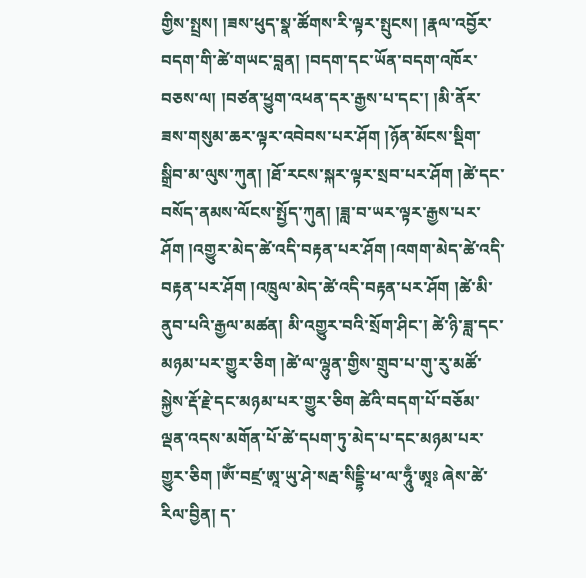གྱིས་སྤྲས། །ཟས་ཕུད་སྣ་ཚོགས་རི་ལྟར་སྤུངས། །རྣལ་འབྱོར་བདག་གི་ཚེ་གཡང་བླན། །བདག་དང་ཡོན་བདག་འཁོར་བཅས་ལ། །བཙན་ཕྱུག་འཕན་དར་རྒྱས་པ་དང་། །མི་ནོར་ཟས་གསུམ་ཆར་ལྟར་འབེབས་པར་ཤོག །ཉོན་མོངས་སྡིག་སྒྲིབ་མ་ལུས་ཀུན། །ཐོ་རངས་སྐར་ལྟར་སྲབ་པར་ཤོག །ཚེ་དང་བསོད་ནམས་ལོངས་སྤྱོད་ཀུན། །ཟླ་བ་ཡར་ལྟར་རྒྱས་པར་ཤོག །འགྱུར་མེད་ཚེ་འདི་བརྟན་པར་ཤོག །འགག་མེད་ཚེ་འདི་བརྟན་པར་ཤོག །འཁྲུལ་མེད་ཚེ་འདི་བརྟན་པར་ཤོག །ཚེ་མི་ནུབ་པའི་རྒྱལ་མཚན། མི་འགྱུར་བའི་སྲོག་ཤིང་། ཚེ་ཉི་ཟླ་དང་མཉམ་པར་གྱུར་ཅིག །ཚེ་ལ་ལྷུན་གྱིས་གྲུབ་པ་གུ་རུ་མཚོ་སྐྱེས་རྡོ་རྗེ་དང་མཉམ་པར་གྱུར་ཅིག ཚེའི་བདག་པོ་བཅོམ་ལྡན་འདས་མགོན་པོ་ཚེ་དཔག་ཏུ་མེད་པ་དང་མཉམ་པར་གྱུར་ཅིག །ཨོཾ་བཛྲ་ཨཱ་ཡུ་ཤེ་སརྦ་སིདྡྷི་ཕ་ལ་ཧཱུྃ་ཨཱཿ ཞེས་ཚེ་རིལ་བྱིན། ད་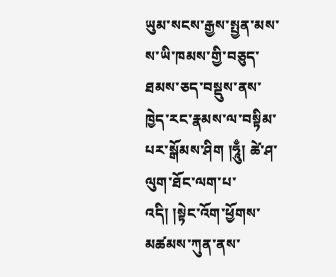ཡུམ་སངས་རྒྱས་སྤྱན་མས་ས་ཡི་ཁམས་གྱི་བཅུད་ཐམས་ཅད་བསྡུས་ནས་ཁྱེད་རང་རྣམས་ལ་བསྟིམ་པར་སྒོམས་ཤིག །ཧཱུྃ། ཚེ་ཤ་ལུག་ཐོང་ལག་པ་འདི། །སྟེང་འོག་ཕྱོགས་མཚམས་ཀུན་ནས་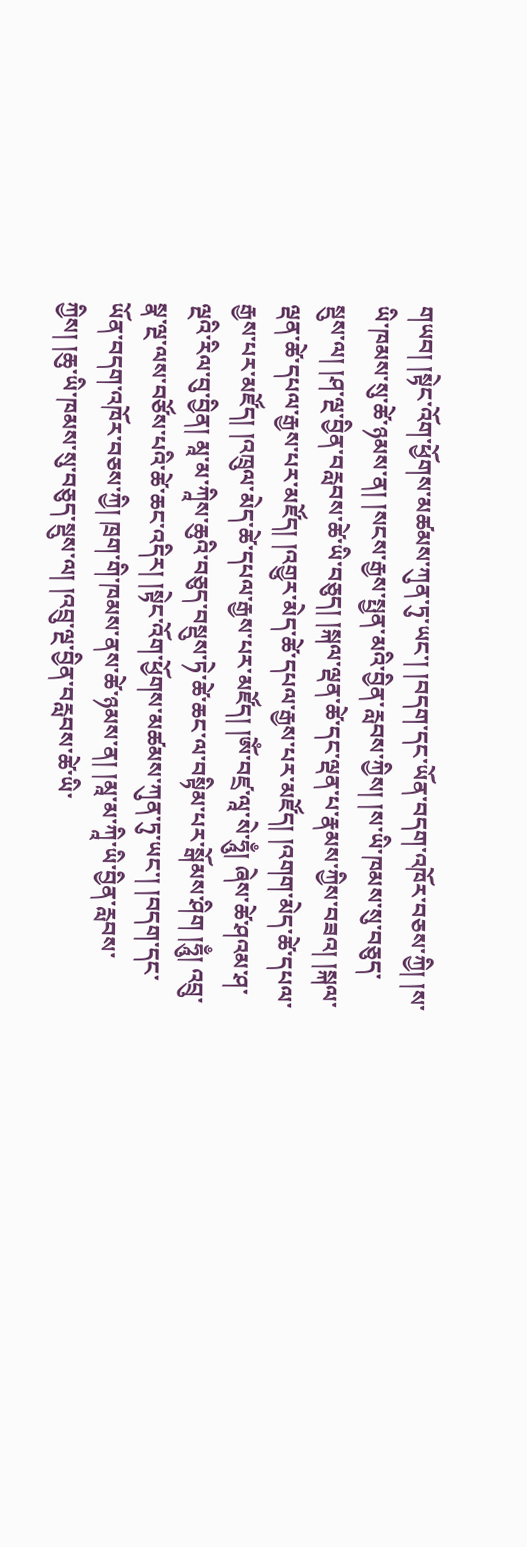གཡབ། །སྟེང་འོག་ཕྱོགས་མཚམས་ཀུན་ཏུ་ཡང་། །བདག་དང་ཡོན་བདག་འཁོར་བཅས་ཀྱི། །ས་ཡི་ཁམས་སུ་ཚེ་ཉམས་ན། །སངས་རྒྱས་སྤྱན་མའི་བྱིན་རླབས་ཀྱིས། །ས་ཡི་ཁམས་སུ་བཅུད་སྡུས་ལ། །ཤ་ལྔ་བྱིན་བརླབས་ཚེ་ཡི་བཅུད། །སྐལ་ལྡན་ཚེ་དང་ལྡན་པ་རྣམས་ཀྱིས་བཟའ། །སྐལ་ལྡན་ཚེ་དཔལ་རྒྱས་པར་མཛོད། །འགྱུར་མེད་ཚེ་དཔལ་རྒྱས་པར་མཛོད། །འགག་མེད་ཚེ་དཔལ་རྒྱས་པར་མཛོད། །འཁྲུལ་མེད་ཚེ་དཔལ་རྒྱས་པར་མཛོད། །ཨོཾ་བཛྲ་ལཱ་སེ་ཧཱུྃ། ཞེས་ཚེ་ཤའམ་ཤ་ལྔའི་རིལ་བུ་བྱིན། མཱ་མ་ཀཱིས་ཆུའི་བཅུད་བསྡུས་ཏེ་ཚེ་ཆང་ལ་བསྟིམ་པར་སྒོམས་ཤིག །ཧཱུྃ། འབྲུ་སྣ་ལྔ་ལས་བཙོས་པའི་ཚེ་ཆང་འདིར། །སྟེང་འོག་ཕྱོགས་མཚམས་ཀུན་ཏུ་ཡང་། །བདག་དང་ཡོན་བདག་འཁོར་བཅས་ཀྱི། ཁྲག་གི་ཁམས་ནས་ཚེ་ཉམས་ན། །མཱ་མ་ཀཱི་ཡི་བྱིན་རླབས་ཀྱིས། །ཆུ་ཡི་ཁམས་སུ་བཅུད་སྡུས་ལ། །འབྲུ་ལྔ་བྱིན་བརླབས་ཚེ་ཡི་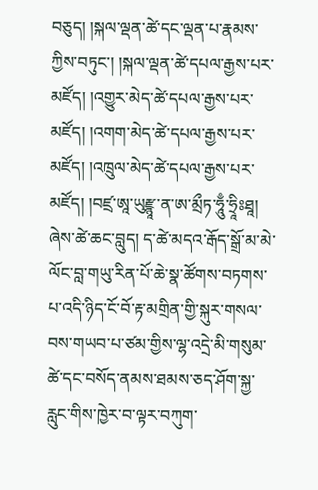བཅུད། །སྐལ་ལྡན་ཚེ་དང་ལྡན་པ་རྣམས་ཀྱིས་བཏུང་། །སྐལ་ལྡན་ཚེ་དཔལ་རྒྱས་པར་མཛོད། །འགྱུར་མེད་ཚེ་དཔལ་རྒྱས་པར་མཛོད། །འགག་མེད་ཚེ་དཔལ་རྒྱས་པར་མཛོད། །འཁྲུལ་མེད་ཚེ་དཔལ་རྒྱས་པར་མཛོད། །བཛྲ་ཨཱ་ཡུརྫྙཱ་ན་ཨ་མྲྀཏ་ཧཱུྃ་ཧྲཱིཿཐཱ། ཞེས་ཚེ་ཆང་བླུད། ད་ཚེ་མདའ་རྒོད་སྒྲོ་མ་མེ་ལོང་བླ་གཡུ་རིན་པོ་ཆེ་སྣ་ཚོགས་བཏགས་པ་འདི་ཉིད་ངོ་བོ་རྟ་མགྲིན་གྱི་སྐུར་གསལ་བས་གཡབ་པ་ཙམ་གྱིས་ལྷ་འདྲེ་མི་གསུམ་ཚེ་དང་བསོད་ནམས་ཐམས་ཅད་ཤོག་སྐྱ་རླུང་གིས་ཁྱེར་བ་ལྟར་བཀུག་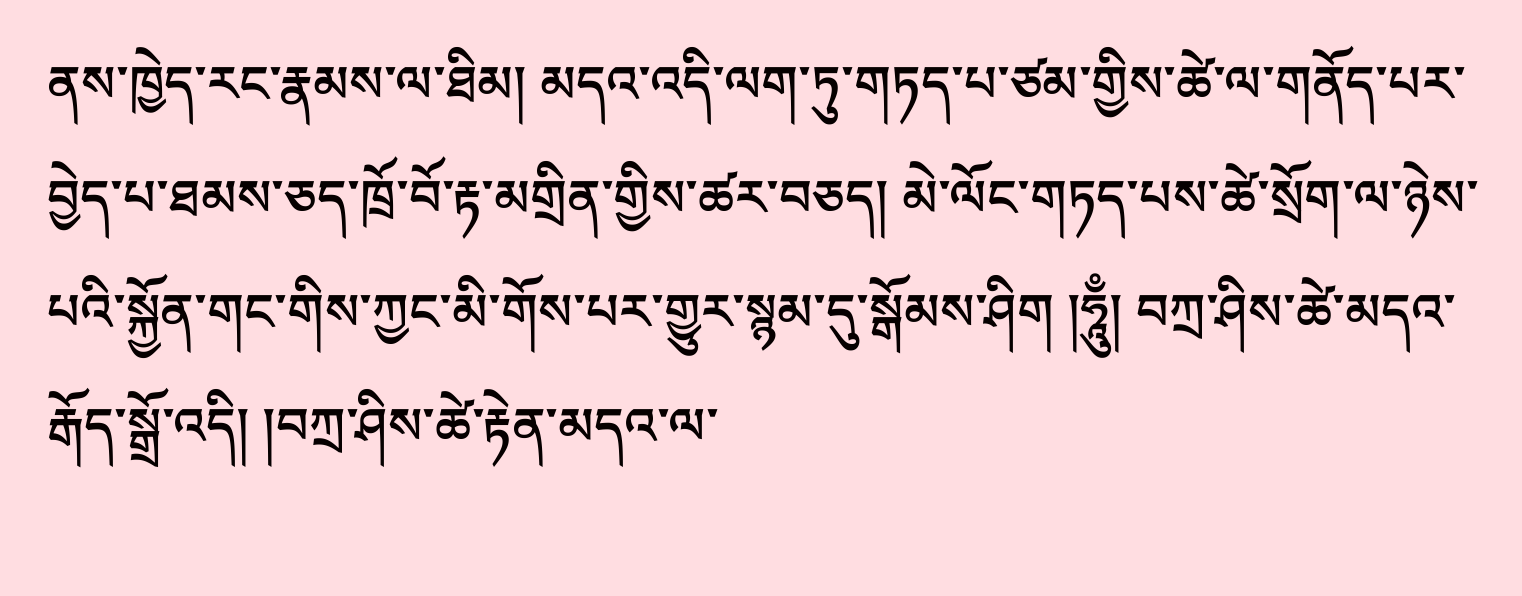ནས་ཁྱེད་རང་རྣམས་ལ་ཐིམ། མདའ་འདི་ལག་ཏུ་གཏད་པ་ཙམ་གྱིས་ཚེ་ལ་གནོད་པར་བྱེད་པ་ཐམས་ཅད་ཁྲོ་བོ་རྟ་མགྲིན་གྱིས་ཚར་བཅད། མེ་ལོང་གཏད་པས་ཚེ་སྲོག་ལ་ཉེས་པའི་སྐྱོན་གང་གིས་ཀྱང་མི་གོས་པར་གྱུར་སྙམ་དུ་སྒོམས་ཤིག །ཧཱུྃ། བཀྲ་ཤིས་ཚེ་མདའ་རྒོད་སྒྲོ་འདི། །བཀྲ་ཤིས་ཚེ་རྟེན་མདའ་ལ་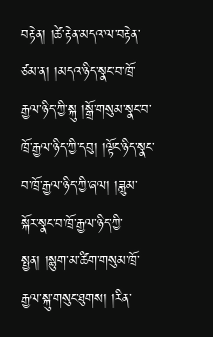བརྟེན། །ཚེ་རྟེན་མདའ་ལ་བརྟེན་ཙམ་ན། །མདའ་ཉིད་སྣང་བ་ཁྲོ་རྒྱལ་ཉིད་ཀྱི་སྐུ །སྒྲོ་གསུམ་སྣང་བ་ཁྲོ་རྒྱལ་ཉིད་ཀྱི་དབུ། །ལྟོང་ཉིད་སྣང་བ་ཁྲོ་རྒྱལ་ཉིད་ཀྱི་ཞལ། །ཟླུམ་སྐོར་སྣང་བ་ཁྲོ་རྒྱལ་ཉིད་ཀྱི་སྤྱན། །སྙུག་མ་ཚིག་གསུམ་ཁྲོ་རྒྱལ་སྐུ་གསུང་ཐུགས། །རིན་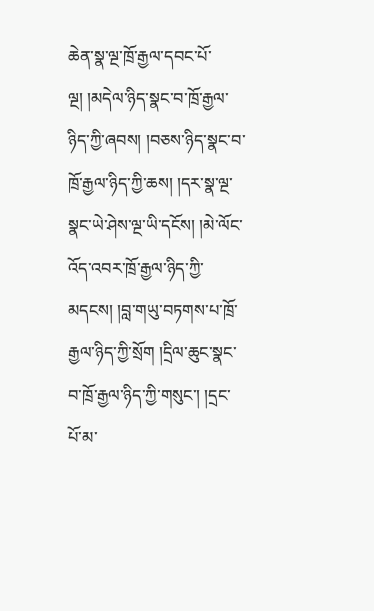ཆེན་སྣ་ལྔ་ཁྲོ་རྒྱལ་དབང་པོ་ལྔ། །མདེལ་ཉིད་སྣང་བ་ཁྲོ་རྒྱལ་ཉིད་ཀྱི་ཞབས། །བཅས་ཉིད་སྣང་བ་ཁྲོ་རྒྱལ་ཉིད་ཀྱི་ཆས། །དར་སྣ་ལྔ་སྣང་ཡེ་ཤེས་ལྔ་ཡི་དངོས། །མེ་ལོང་འོད་འབར་ཁྲོ་རྒྱལ་ཉིད་ཀྱི་མདངས། །བླ་གཡུ་བཏགས་པ་ཁྲོ་རྒྱལ་ཉིད་ཀྱི་སྲོག །དྲིལ་ཆུང་སྣང་བ་ཁྲོ་རྒྱལ་ཉིད་ཀྱི་གསུང་། །དྲང་པོ་མ་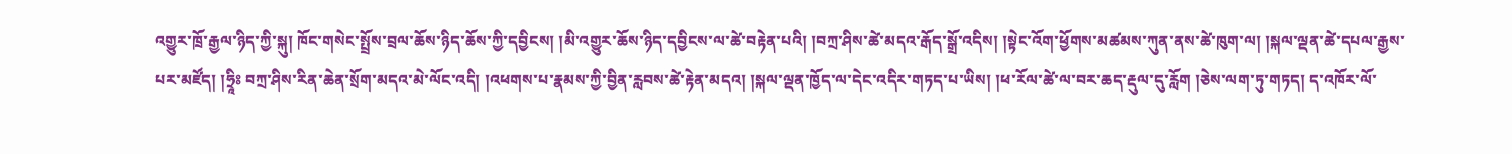འགྱུར་ཁྲོ་རྒྱལ་ཉིད་ཀྱི་སྐུ། ཁོང་གསེང་སྤྲོས་བྲལ་ཆོས་ཉིད་ཆོས་ཀྱི་དབྱིངས། །མི་འགྱུར་ཆོས་ཉིད་དབྱིངས་ལ་ཚེ་བརྟེན་པའི། །བཀྲ་ཤིས་ཚེ་མདའ་རྒོད་སྒྲོ་འདིས། །སྟེང་འོག་ཕྱོགས་མཚམས་ཀུན་ནས་ཚེ་ཁུག་ལ། །སྐལ་ལྡན་ཚེ་དཔལ་རྒྱས་པར་མཛོད། །ཧྲཱིཿ བཀྲ་ཤིས་རིན་ཆེན་སྲོག་མདའ་མེ་ལོང་འདི། །འཕགས་པ་རྣམས་ཀྱི་བྱིན་རླབས་ཚེ་རྟེན་མདའ། །སྐལ་ལྡན་ཁྱོད་ལ་དེང་འདིར་གཏད་པ་ཡིས། །ཕ་རོལ་ཚེ་ལ་བར་ཆད་རྡུལ་དུ་རློག །ཅེས་ལག་ཏུ་གཏད། ད་འཁོར་ལོ་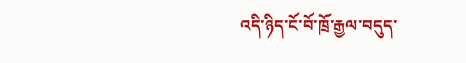འདི་ཉིད་ངོ་བོ་ཁྲོ་རྒྱལ་བདུད་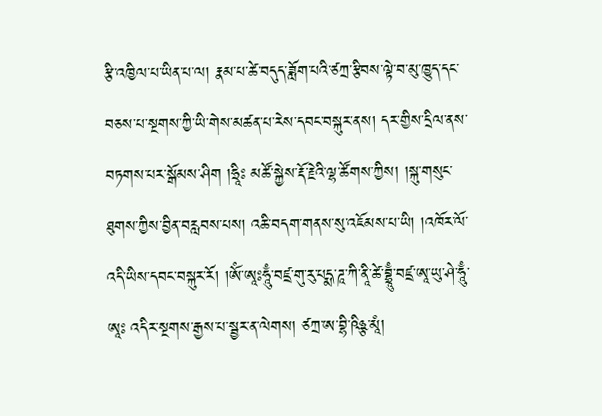རྩི་འཁྱིལ་པ་ཡིན་པ་ལ། རྣམ་པ་ཚེ་བདུད་ཟློག་པའི་ཙཀྲ་རྩིབས་ལྟེ་བ་མུ་ཁྱུད་དང་བཅས་པ་སྔགས་ཀྱི་ཡི་གེས་མཚན་པ་རེས་དབང་བསྐུར་ནས། དར་གྱིས་དྲིལ་ནས་བཏགས་པར་སྒོམས་ཤིག །ཧྲཱིཿ མཚོ་སྐྱེས་རྡོ་རྗེའི་ལྷ་ཚོགས་ཀྱིས། །སྐུ་གསུང་ཐུགས་ཀྱིས་བྱིན་བརླབས་པས། འཆི་བདག་གནས་སུ་འཇོམས་པ་ཡི། །འཁོར་ལོ་འདི་ཡིས་དབང་བསྐུར་རོ། །ཨོཾ་ཨཱཿཧཱུྃ་བཛྲ་གུ་རུ་པདྨ་ཌཱ་ཀི་ནཱི་ཚེ་བྷྲཱུྃ་བཛྲ་ཨཱ་ཡུ་ཤེ་ཧཱུྃ་ཨཱཿ འདིར་སྔགས་རྒྱས་པ་སྦྱར་ན་ལེགས། ཙཀྲ་ཨ་བྷི་ཥིཉྩ་མཱཾ།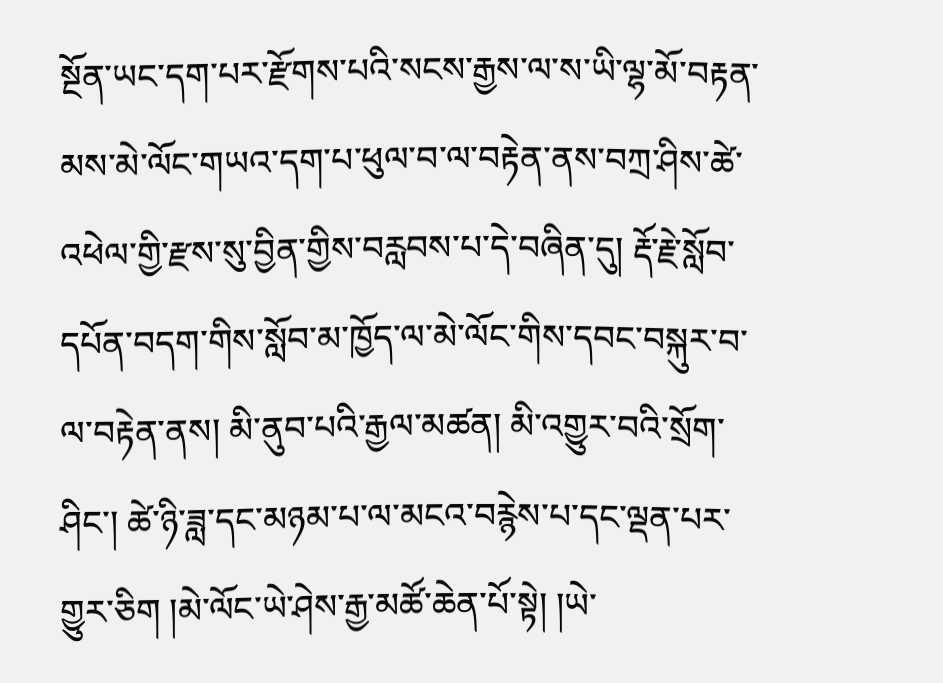སྔོན་ཡང་དག་པར་རྫོགས་པའི་སངས་རྒྱས་ལ་ས་ཡི་ལྷ་མོ་བརྟན་མས་མེ་ལོང་གཡའ་དག་པ་ཕུལ་བ་ལ་བརྟེན་ནས་བཀྲ་ཤིས་ཚེ་འཕེལ་གྱི་རྫས་སུ་བྱིན་གྱིས་བརླབས་པ་དེ་བཞིན་དུ། རྡོ་རྗེ་སློབ་དཔོན་བདག་གིས་སློབ་མ་ཁྱོད་ལ་མེ་ལོང་གིས་དབང་བསྐུར་བ་ལ་བརྟེན་ནས། མི་ནུབ་པའི་རྒྱལ་མཚན། མི་འགྱུར་བའི་སྲོག་ཤིང་། ཚེ་ཉི་ཟླ་དང་མཉམ་པ་ལ་མངའ་བརྙེས་པ་དང་ལྡན་པར་གྱུར་ཅིག །མེ་ལོང་ཡེ་ཤེས་རྒྱ་མཚོ་ཆེན་པོ་སྟེ། །ཡེ་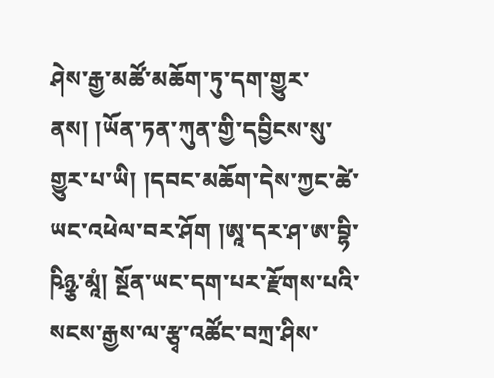ཤེས་རྒྱ་མཚོ་མཆོག་ཏུ་དག་གྱུར་ནས། །ཡོན་ཏན་ཀུན་གྱི་དབྱིངས་སུ་གྱུར་པ་ཡི། །དབང་མཆོག་དེས་ཀྱང་ཚེ་ཡང་འཕེལ་བར་ཤོག །ཨཱ་དར་ཤ་ཨ་བྷི་ཥིཉྩ་མཱཾ། སྔོན་ཡང་དག་པར་རྫོགས་པའི་སངས་རྒྱས་ལ་རྩྭ་འཚོང་བཀྲ་ཤིས་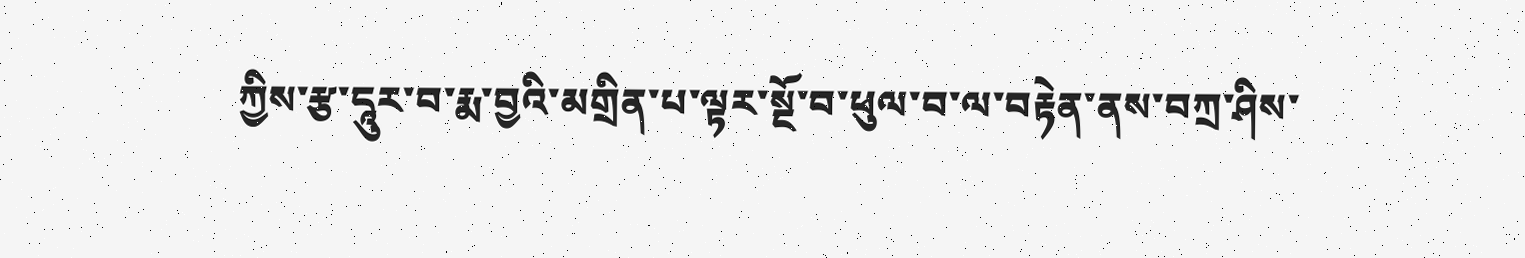ཀྱིས་རྩ་དཱུར་བ་རྨ་བྱའི་མགྲིན་པ་ལྟར་སྔོ་བ་ཕུལ་བ་ལ་བརྟེན་ནས་བཀྲ་ཤིས་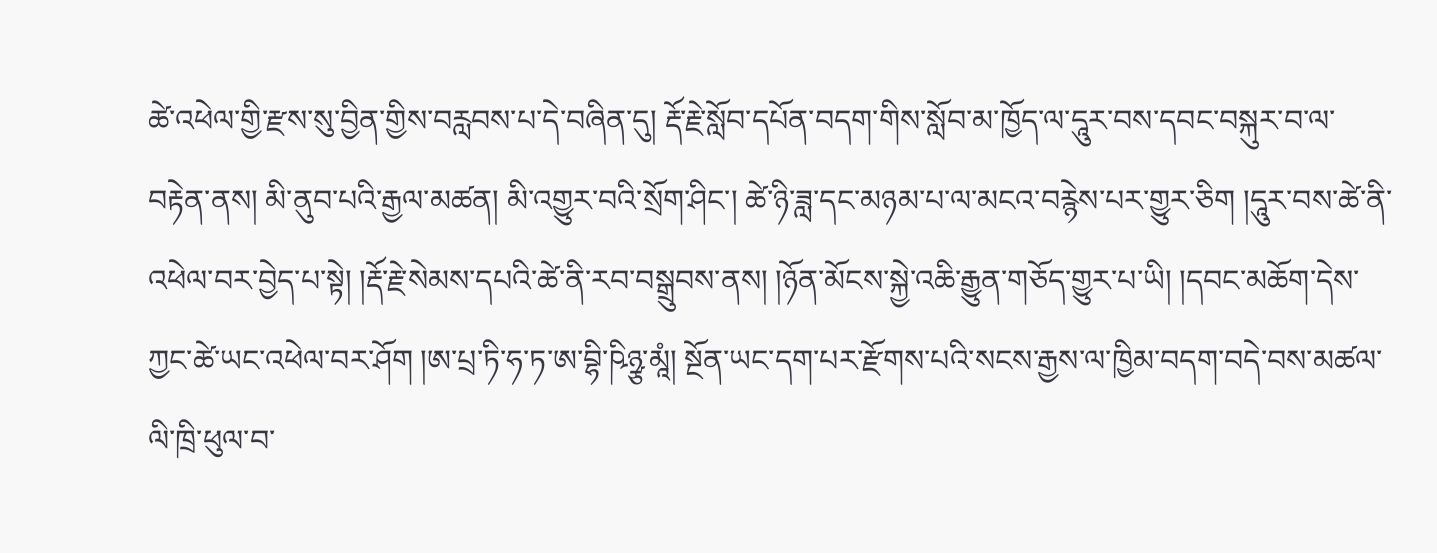ཚེ་འཕེལ་གྱི་རྫས་སུ་བྱིན་གྱིས་བརླབས་པ་དེ་བཞིན་དུ། རྡོ་རྗེ་སློབ་དཔོན་བདག་གིས་སློབ་མ་ཁྱོད་ལ་དཱུར་བས་དབང་བསྐུར་བ་ལ་བརྟེན་ནས། མི་ནུབ་པའི་རྒྱལ་མཚན། མི་འགྱུར་བའི་སྲོག་ཤིང་། ཚེ་ཉི་ཟླ་དང་མཉམ་པ་ལ་མངའ་བརྙེས་པར་གྱུར་ཅིག །དཱུར་བས་ཚེ་ནི་འཕེལ་བར་བྱེད་པ་སྟེ། །རྡོ་རྗེ་སེམས་དཔའི་ཚེ་ནི་རབ་བསྒྲུབས་ནས། །ཉོན་མོངས་སྐྱེ་འཆི་རྒྱུན་གཅོད་གྱུར་པ་ཡི། །དབང་མཆོག་དེས་ཀྱང་ཚེ་ཡང་འཕེལ་བར་ཤོག །ཨ་པྲ་ཏི་ཧ་ཏ་ཨ་བྷི་ཥིཉྩ་མཱཾ། སྔོན་ཡང་དག་པར་རྫོགས་པའི་སངས་རྒྱས་ལ་ཁྱིམ་བདག་བདེ་བས་མཚལ་ལི་ཁྲི་ཕུལ་བ་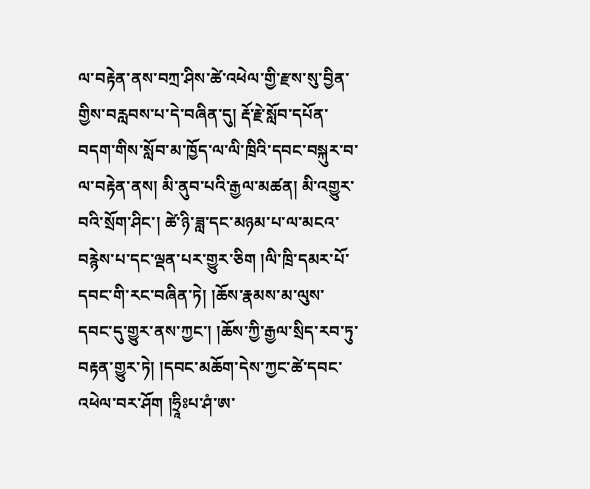ལ་བརྟེན་ནས་བཀྲ་ཤིས་ཚེ་འཕེལ་གྱི་རྫས་སུ་བྱིན་གྱིས་བརླབས་པ་དེ་བཞིན་དུ། རྡོ་རྗེ་སློབ་དཔོན་བདག་གིས་སློབ་མ་ཁྱོད་ལ་ལི་ཁྲིའི་དབང་བསྐུར་བ་ལ་བརྟེན་ནས། མི་ནུབ་པའི་རྒྱལ་མཚན། མི་འགྱུར་བའི་སྲོག་ཤིང་། ཚེ་ཉི་ཟླ་དང་མཉམ་པ་ལ་མངའ་བརྙེས་པ་དང་ལྡན་པར་གྱུར་ཅིག །ལི་ཁྲི་དམར་པོ་དབང་གི་རང་བཞིན་ཏེ། །ཆོས་རྣམས་མ་ལུས་དབང་དུ་གྱུར་ནས་ཀྱང་། །ཆོས་ཀྱི་རྒྱལ་སྲིད་རབ་ཏུ་བརྟན་གྱུར་ཏེ། །དབང་མཆོག་དེས་ཀྱང་ཚེ་དབང་འཕེལ་བར་ཤོག །ཧྲཱིཿཔ་ཤཾ་ཨ་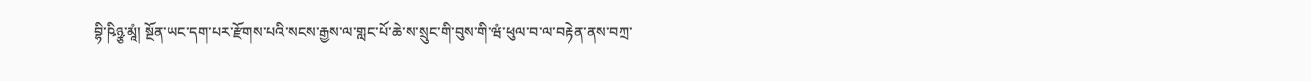བྷི་ཥིཉྩ་མཱཾ། སྔོན་ཡང་དག་པར་རྫོགས་པའི་སངས་རྒྱས་ལ་གླང་པོ་ཆེ་ས་སྲུང་གི་བུས་གི་ཝཾ་ཕུལ་བ་ལ་བརྟེན་ནས་བཀྲ་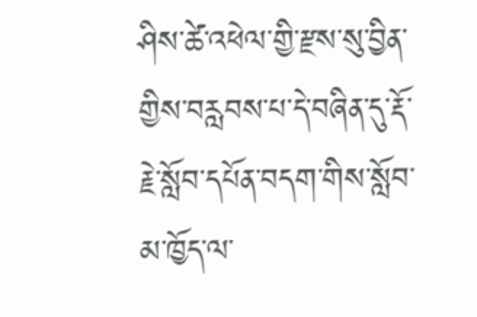ཤིས་ཚེ་འཕེལ་གྱི་རྫས་སུ་བྱིན་གྱིས་བརླབས་པ་དེ་བཞིན་དུ་རྡོ་རྗེ་སློབ་དཔོན་བདག་གིས་སློབ་མ་ཁྱོད་ལ་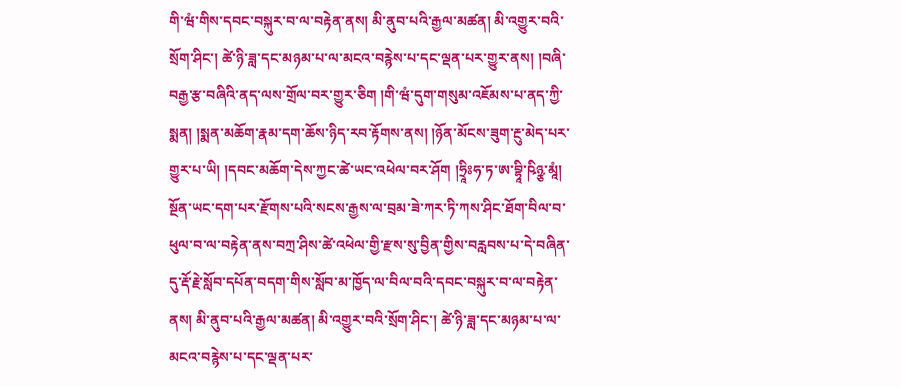གི་ཝཾ་གིས་དབང་བསྐུར་བ་ལ་བརྟེན་ནས། མི་ནུབ་པའི་རྒྱལ་མཚན། མི་འགྱུར་བའི་སྲོག་ཤིང་། ཚེ་ཉི་ཟླ་དང་མཉམ་པ་ལ་མངའ་བརྙེས་པ་དང་ལྡན་པར་གྱུར་ནས། །བཞི་བརྒྱ་རྩ་བཞིའི་ནད་ལས་གྲོལ་བར་གྱུར་ཅིག །གི་ཝཾ་དུག་གསུམ་འཇོམས་པ་ནད་ཀྱི་སྨན། །སྨན་མཆོག་རྣམ་དག་ཆོས་ཉིད་རབ་རྟོགས་ནས། །ཉོན་མོངས་ཟུག་རྔུ་མེད་པར་གྱུར་པ་ཡི། །དབང་མཆོག་དེས་ཀྱང་ཚེ་ཡང་འཕེལ་བར་ཤོག །ཧྲཱིཿཧ་ཏ་ཨ་བྷཱི་ཥིཉྩ་མཱཾ། སྔོན་ཡང་དག་པར་རྫོགས་པའི་སངས་རྒྱས་ལ་བྲམ་ཟེ་ཀར་ཏི་ཀས་ཤིང་ཐོག་བིལ་བ་ཕུལ་བ་ལ་བརྟེན་ནས་བཀྲ་ཤིས་ཚེ་འཕེལ་གྱི་རྫས་སུ་བྱིན་གྱིས་བརླབས་པ་དེ་བཞིན་དུ་རྡོ་རྗེ་སློབ་དཔོན་བདག་གིས་སློབ་མ་ཁྱོད་ལ་བིལ་བའི་དབང་བསྐུར་བ་ལ་བརྟེན་ནས། མི་ནུབ་པའི་རྒྱལ་མཚན། མི་འགྱུར་བའི་སྲོག་ཤིང་། ཚེ་ཉི་ཟླ་དང་མཉམ་པ་ལ་མངའ་བརྙེས་པ་དང་ལྡན་པར་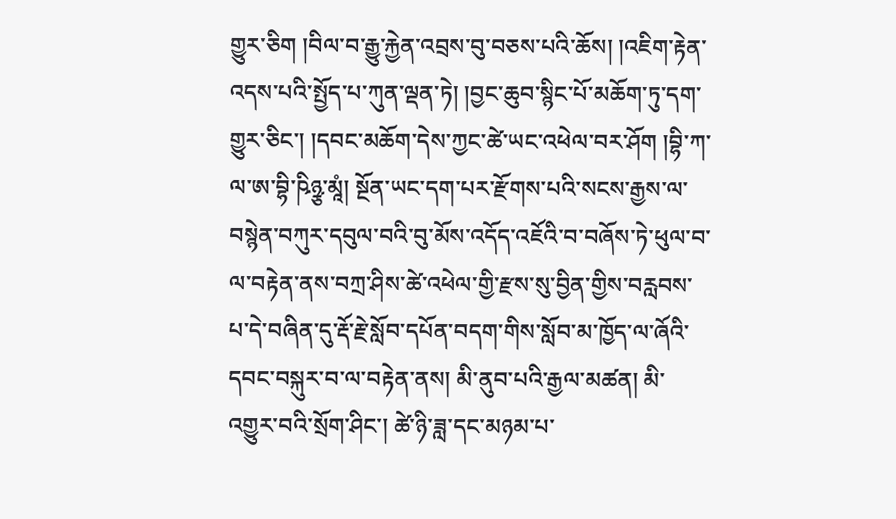གྱུར་ཅིག །བིལ་བ་རྒྱུ་རྐྱེན་འབྲས་བུ་བཅས་པའི་ཆོས། །འཇིག་རྟེན་འདས་པའི་སྤྱོད་པ་ཀུན་ལྡན་ཏེ། །བྱང་ཆུབ་སྙིང་པོ་མཆོག་ཏུ་དག་གྱུར་ཅིང་། །དབང་མཆོག་དེས་ཀྱང་ཚེ་ཡང་འཕེལ་བར་ཤོག །བྷི་ཀ་ལ་ཨ་བྷི་ཥིཉྩ་མཱཾ། སྔོན་ཡང་དག་པར་རྫོགས་པའི་སངས་རྒྱས་ལ་བསྙེན་བཀུར་དབུལ་བའི་བུ་མོས་འདོད་འཇོའི་བ་བཞོས་ཏེ་ཕུལ་བ་ལ་བརྟེན་ནས་བཀྲ་ཤིས་ཚེ་འཕེལ་གྱི་རྫས་སུ་བྱིན་གྱིས་བརླབས་པ་དེ་བཞིན་དུ་རྡོ་རྗེ་སློབ་དཔོན་བདག་གིས་སློབ་མ་ཁྱོད་ལ་ཞོའི་དབང་བསྐུར་བ་ལ་བརྟེན་ནས། མི་ནུབ་པའི་རྒྱལ་མཚན། མི་འགྱུར་བའི་སྲོག་ཤིང་། ཚེ་ཉི་ཟླ་དང་མཉམ་པ་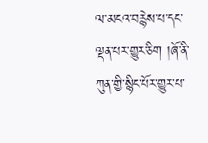ལ་མངའ་བརྙེས་པ་དང་ལྡན་པར་གྱུར་ཅིག །ཞོ་ནི་ཀུན་གྱི་སྙིང་པོར་གྱུར་པ་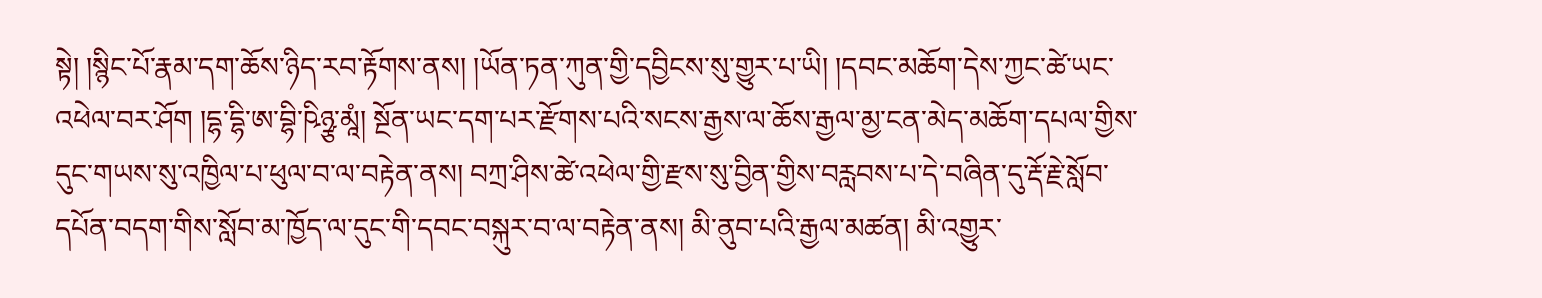སྟེ། །སྙིང་པོ་རྣམ་དག་ཆོས་ཉིད་རབ་རྟོགས་ནས། །ཡོན་ཏན་ཀུན་གྱི་དབྱིངས་སུ་གྱུར་པ་ཡི། །དབང་མཆོག་དེས་ཀྱང་ཚེ་ཡང་འཕེལ་བར་ཤོག །དྷ་དྷི་ཨ་བྷི་ཥིཉྩ་མཱཾ། སྔོན་ཡང་དག་པར་རྫོགས་པའི་སངས་རྒྱས་ལ་ཆོས་རྒྱལ་མྱ་ངན་མེད་མཆོག་དཔལ་གྱིས་དུང་གཡས་སུ་འཁྱིལ་པ་ཕུལ་བ་ལ་བརྟེན་ནས། བཀྲ་ཤིས་ཚེ་འཕེལ་གྱི་རྫས་སུ་བྱིན་གྱིས་བརླབས་པ་དེ་བཞིན་དུ་རྡོ་རྗེ་སློབ་དཔོན་བདག་གིས་སློབ་མ་ཁྱོད་ལ་དུང་གི་དབང་བསྐུར་བ་ལ་བརྟེན་ནས། མི་ནུབ་པའི་རྒྱལ་མཚན། མི་འགྱུར་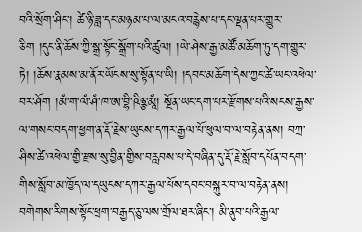བའི་སྲོག་ཤིང་། ཚེ་ཉི་ཟླ་དང་མཉམ་པ་ལ་མངའ་བརྙེས་པ་དང་ལྡན་པར་གྱུར་ཅིག །དུང་ནི་ཆོས་ཀྱི་སྒྲ་སྟོང་སྒྲོག་པའི་ཚུལ། །ཡེ་ཤེས་རྒྱ་མཚོ་མཆོག་ཏུ་དག་གྱུར་ཏེ། །ཆོས་རྣམས་མ་ནོར་ཡོངས་སུ་སྟོན་པ་ཡི། །དབང་མཆོག་དེས་ཀྱང་ཚེ་ཡང་འཕེལ་བར་ཤོག །མཾ་ག་ལཾ་ཤཾ་ཁ་ཨ་བྷི་ཥིཉྩ་མཱཾ། སྔོན་ཡང་དག་པར་རྫོགས་པའི་སངས་རྒྱས་ལ་གསང་བདག་ཕྱག་ན་རྡོ་རྗེས་ཡུངས་དཀར་རྒྱལ་པོ་ཕུལ་བ་ལ་བརྟེན་ནས། བཀྲ་ཤིས་ཚེ་འཕེལ་གྱི་རྫས་སུ་བྱིན་གྱིས་བརླབས་པ་དེ་བཞིན་དུ་རྡོ་རྗེ་སློབ་དཔོན་བདག་གིས་སློབ་མ་ཁྱོད་ལ་དཡུངས་དཀར་རྒྱལ་པོས་དབང་བསྐུར་བ་ལ་བརྟེན་ནས། བགེགས་རིགས་སྟོང་ཕྲག་བརྒྱད་ཅུ་ལས་གྲོལ་ཐར་ཞིང་། མི་ནུབ་པའི་རྒྱལ་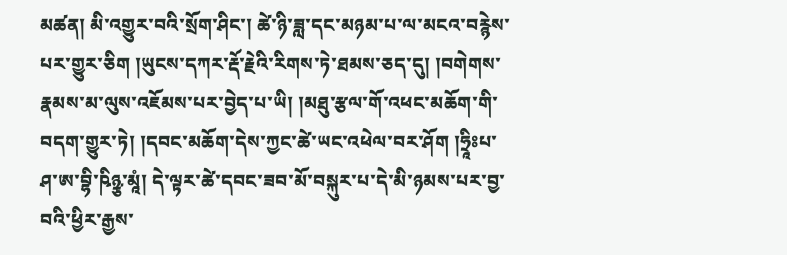མཚན། མི་འགྱུར་བའི་སྲོག་ཤིང་། ཚེ་ཉི་ཟླ་དང་མཉམ་པ་ལ་མངའ་བརྙེས་པར་གྱུར་ཅིག །ཡུངས་དཀར་རྡོ་རྗེའི་རིགས་ཏེ་ཐམས་ཅད་དུ། །བགེགས་རྣམས་མ་ལུས་འཇོམས་པར་བྱེད་པ་ཡི། །མཐུ་རྩལ་གོ་འཕང་མཆོག་གི་བདག་གྱུར་ཏེ། །དབང་མཆོག་དེས་ཀྱང་ཚེ་ཡང་འཕེལ་བར་ཤོག །ཧྲཱིཿཔ་ཤ་ཨ་བྷི་ཥིཉྩ་མཱཾ། དེ་ལྟར་ཚེ་དབང་ཟབ་མོ་བསྐུར་པ་དེ་མི་ཉམས་པར་བྱ་བའི་ཕྱིར་རྒྱས་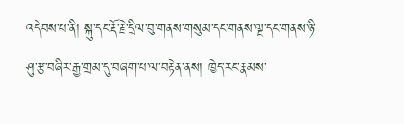འདེབས་པ་ནི། སྐུ་དང་རྡོ་རྗེ་དྲིལ་བུ་གནས་གསུམ་དང་གནས་ལྔ་དང་གནས་ཉི་ཤུ་རྩ་བཞིར་རྒྱ་གྲམ་དུ་བཞག་པ་ལ་བརྟེན་ནས། ཁྱེད་རང་རྣམས་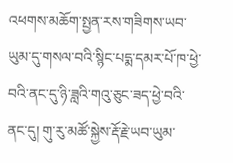འཕགས་མཆོག་སྤྱན་རས་གཟིགས་ཡབ་ཡུམ་དུ་གསལ་བའི་སྙིང་པདྨ་དམར་པོ་ཁ་ཕྱེ་བའི་ནང་དུ་ཉི་ཟླའི་གའུ་ཅུང་ཟད་ཕྱེ་བའི་ནང་དུ། གུ་རུ་མཚོ་སྐྱེས་རྡོ་རྗེ་ཡབ་ཡུམ་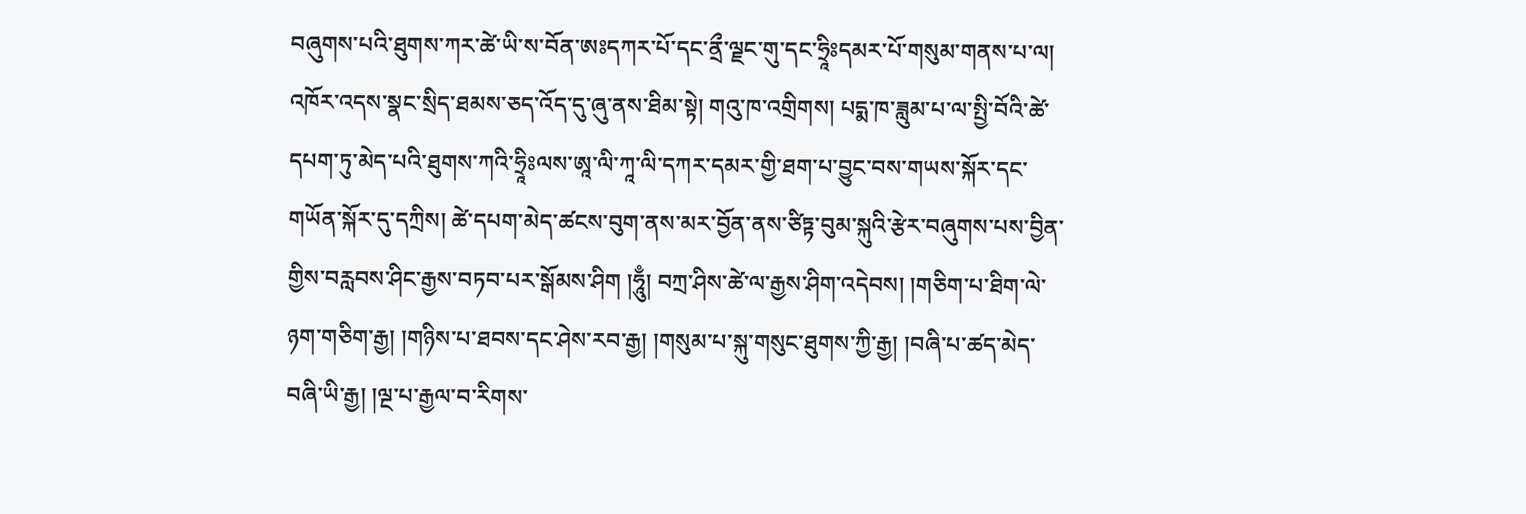བཞུགས་པའི་ཐུགས་ཀར་ཚེ་ཡི་ས་བོན་ཨཿདཀར་པོ་དང་ནྲྀ་ལྗང་གུ་དང་ཧྲཱིཿདམར་པོ་གསུམ་གནས་པ་ལ། འཁོར་འདས་སྣང་སྲིད་ཐམས་ཅད་འོད་དུ་ཞུ་ནས་ཐིམ་སྟེ། གའུ་ཁ་འགྲིགས། པདྨ་ཁ་ཟླུམ་པ་ལ་སྤྱི་བོའི་ཚེ་དཔག་ཏུ་མེད་པའི་ཐུགས་ཀའི་ཧྲཱིཿལས་ཨཱ་ལི་ཀཱ་ལི་དཀར་དམར་གྱི་ཐག་པ་བྱུང་བས་གཡས་སྐོར་དང་གཡོན་སྐོར་དུ་དཀྲིས། ཚེ་དཔག་མེད་ཚངས་བུག་ནས་མར་བྱོན་ནས་ཙིཏྟ་བུམ་སྐུའི་རྩེར་བཞུགས་པས་བྱིན་གྱིས་བརླབས་ཤིང་རྒྱས་བཏབ་པར་སྒོམས་ཤིག །ཧཱུྃ། བཀྲ་ཤིས་ཚེ་ལ་རྒྱས་ཤིག་འདེབས། །གཅིག་པ་ཐིག་ལེ་ཉག་གཅིག་རྒྱ། །གཉིས་པ་ཐབས་དང་ཤེས་རབ་རྒྱ། །གསུམ་པ་སྐུ་གསུང་ཐུགས་ཀྱི་རྒྱ། །བཞི་པ་ཚད་མེད་བཞི་ཡི་རྒྱ། །ལྔ་པ་རྒྱལ་བ་རིགས་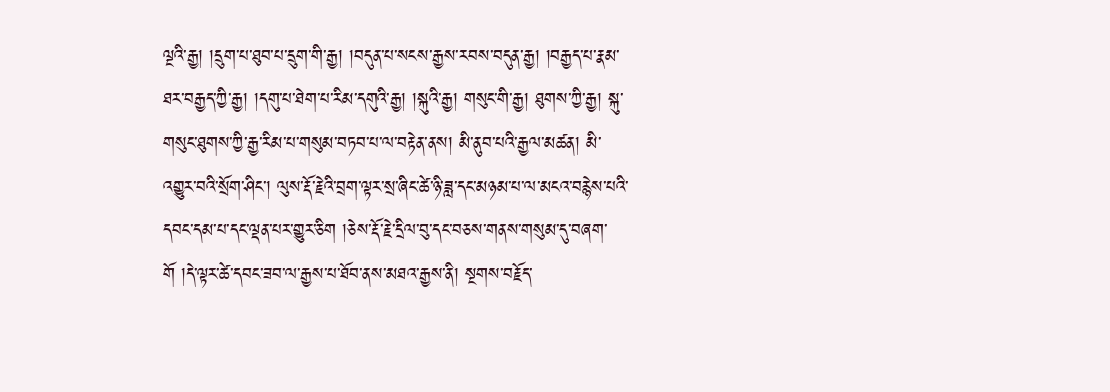ལྔའི་རྒྱ། །དྲུག་པ་ཐུབ་པ་དྲུག་གི་རྒྱ། །བདུན་པ་སངས་རྒྱས་རབས་བདུན་རྒྱ། །བརྒྱད་པ་རྣམ་ཐར་བརྒྱད་ཀྱི་རྒྱ། །དགུ་པ་ཐེག་པ་རིམ་དགུའི་རྒྱ། །སྐུའི་རྒྱ། གསུང་གི་རྒྱ། ཐུགས་ཀྱི་རྒྱ། སྐུ་གསུང་ཐུགས་ཀྱི་རྒྱ་རིམ་པ་གསུམ་བཏབ་པ་ལ་བརྟེན་ནས། མི་ནུབ་པའི་རྒྱལ་མཚན། མི་འགྱུར་བའི་སྲོག་ཤིང་། ལུས་རྡོ་རྗེའི་བྲག་ལྟར་སྲ་ཞིང་ཚེ་ཉི་ཟླ་དང་མཉམ་པ་ལ་མངའ་བརྙེས་པའི་དབང་དམ་པ་དང་ལྡན་པར་གྱུར་ཅིག །ཅེས་རྡོ་རྗེ་དྲིལ་བུ་དང་བཅས་གནས་གསུམ་དུ་བཞག་གོ །དེ་ལྟར་ཚེ་དབང་ཟབ་ལ་རྒྱས་པ་ཐོབ་ནས་མཐའ་རྒྱས་ནི། སྔགས་བརྗོད་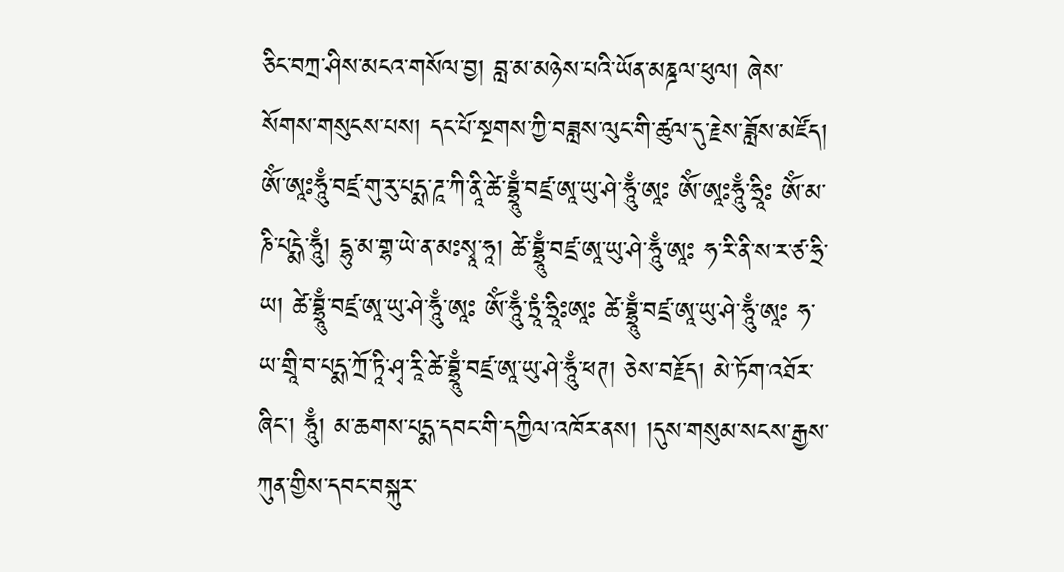ཅིང་བཀྲ་ཤིས་མངའ་གསོལ་བྱ། བླ་མ་མཉེས་པའི་ཡོན་མཎྜལ་ཕུལ། ཞེས་སོགས་གསུངས་པས། དང་པོ་སྔགས་ཀྱི་བཟླས་ལུང་གི་ཚུལ་དུ་རྗེས་ཟློས་མཛོད། ཨོཾ་ཨཱཿཧཱུྃ་བཛྲ་གུ་རུ་པདྨ་ཌཱ་ཀི་ནཱི་ཚེ་བྷྲཱུྃ་བཛྲ་ཨཱ་ཡུ་ཤེ་ཧཱུྃ་ཨཱཿ ཨོཾ་ཨཱཿཧཱུྃ་ཧྲཱིཿ ཨོཾ་མ་ཎི་པདྨེ་ཧཱུྃ། དྷུ་མ་གྷ་ཡེ་ན་མཿསྭཱ་ཧཱ། ཚེ་བྷྲཱུྃ་བཛྲ་ཨཱ་ཡུ་ཤེ་ཧཱུྃ་ཨཱཿ ཧ་རི་ནི་ས་ར་ཙ་ཧྲི་ཡ། ཚེ་བྷྲཱུྃ་བཛྲ་ཨཱ་ཡུ་ཤེ་ཧཱུྃ་ཨཱཿ ཨོཾ་ཧཱུྃ་ཏྲཱཾ་ཧྲཱིཿཨཱཿ ཚེ་བྷྲཱུྃ་བཛྲ་ཨཱ་ཡུ་ཤེ་ཧཱུྃ་ཨཱཿ ཧ་ཡ་གྲཱི་བ་པདྨ་ཀྲོ་ཏཱི་ཤྭ་རཱི་ཚེ་བྷྲཱུྃ་བཛྲ་ཨཱ་ཡུ་ཤེ་ཧཱུྃ་ཕཊ། ཅེས་བརྗོད། མེ་ཏོག་འཐོར་ཞིང་། ཧཱུྃ། མ་ཆགས་པདྨ་དབང་གི་དཀྱིལ་འཁོར་ནས། །དུས་གསུམ་སངས་རྒྱས་ཀུན་གྱིས་དབང་བསྐུར་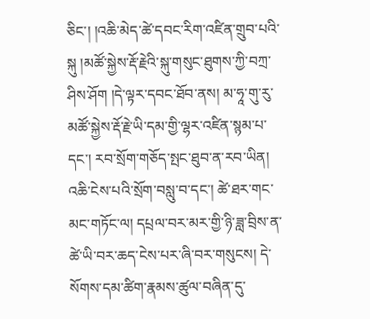ཅིང་། །འཆི་མེད་ཚེ་དབང་རིག་འཛིན་གྲུབ་པའི་སྐུ །མཚོ་སྐྱེས་རྡོ་རྗེའི་སྐུ་གསུང་ཐུགས་ཀྱི་བཀྲ་ཤིས་ཤོག །དེ་ལྟར་དབང་ཐོབ་ནས། མ་ཧཱ་གུ་རུ་མཚོ་སྐྱེས་རྡོ་རྗེ་ཡི་དམ་གྱི་ལྷར་འཛིན་སྙམ་པ་དང་། རབ་སྲོག་གཅོད་སྤང་ཐུབ་ན་རབ་ཡིན། འཆི་ངེས་པའི་སྲོག་བསླུ་བ་དང་། ཚེ་ཐར་གང་མང་གཏོང་ལ། དཔྲལ་བར་མར་གྱི་ཉི་ཟླ་བྲིས་ན་ཚེ་ཡི་བར་ཆད་ངེས་པར་ཞི་བར་གསུངས། དེ་སོགས་དམ་ཚིག་རྣམས་ཚུལ་བཞིན་དུ་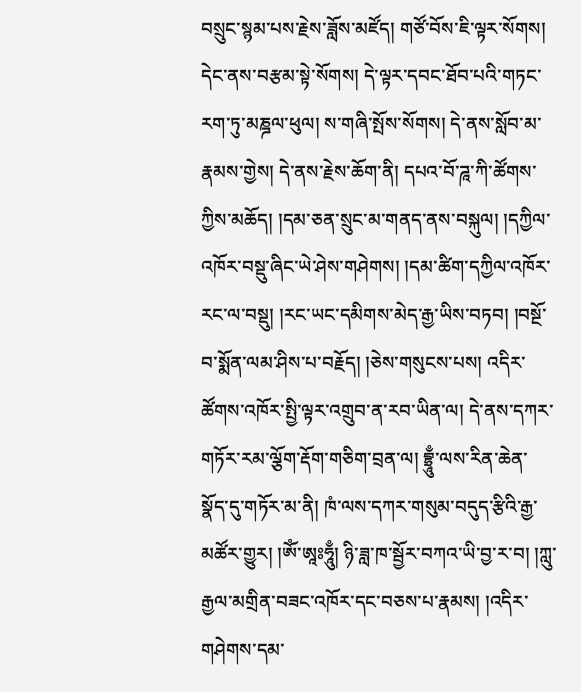བསྲུང་སྙམ་པས་རྗེས་ཟློས་མཛོད། གཙོ་བོས་ཇི་ལྟར་སོགས། དེང་ནས་བརྩམ་སྟེ་སོགས། དེ་ལྟར་དབང་ཐོབ་པའི་གཏང་རག་ཏུ་མཎྜལ་ཕུལ། ས་གཞི་སྤོས་སོགས། དེ་ནས་སློབ་མ་རྣམས་གྱེས། དེ་ནས་རྗེས་ཆོག་ནི། དཔའ་བོ་ཌཱ་ཀི་ཚོགས་ཀྱིས་མཆོད། །དམ་ཅན་སྲུང་མ་གནད་ནས་བསྐུལ། །དཀྱིལ་འཁོར་བསྡུ་ཞིང་ཡེ་ཤེས་གཤེགས། །དམ་ཚིག་དཀྱིལ་འཁོར་རང་ལ་བསྡུ། །རང་ཡང་དམིགས་མེད་རྒྱ་ཡིས་བཏབ། །བསྔོ་བ་སྨོན་ལམ་ཤིས་པ་བརྗོད། །ཅེས་གསུངས་པས། འདིར་ཚོགས་འཁོར་སྤྱི་ལྟར་འགྲུབ་ན་རབ་ཡིན་ལ། དེ་ནས་དཀར་གཏོར་རམ་ལྕོག་རྡོག་གཅིག་བྲན་ལ། བྷྲཱུྃ་ལས་རིན་ཆེན་སྣོད་དུ་གཏོར་མ་ནི། ཁཾ་ལས་དཀར་གསུམ་བདུད་རྩིའི་རྒྱ་མཚོར་གྱུར། །ཨོཾ་ཨཱཿཧཱུྃ། ཉི་ཟླ་ཁ་སྦྱོར་བཀའ་ཡི་བྱ་ར་བ། །ཀླུ་རྒྱལ་མགྲིན་བཟང་འཁོར་དང་བཅས་པ་རྣམས། །འདིར་གཤེགས་དམ་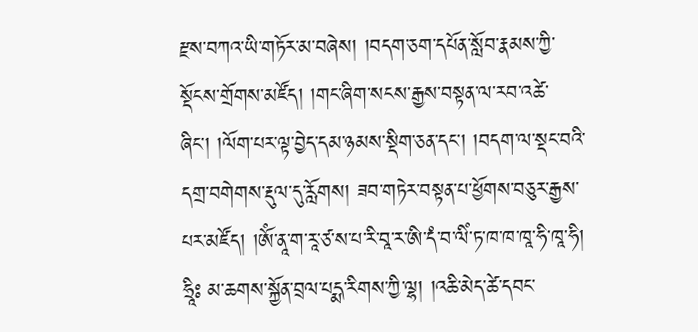རྫས་བཀའ་ཡི་གཏོར་མ་བཞེས། །བདག་ཅག་དཔོན་སློབ་རྣམས་ཀྱི་སྡོངས་གྲོགས་མཛོད། །གང་ཞིག་སངས་རྒྱས་བསྟན་ལ་རབ་འཚེ་ཞིང་། །ལོག་པར་ལྟ་བྱེད་དམ་ཉམས་སྡིག་ཅན་དང་། །བདག་ལ་སྡང་བའི་དགྲ་བགེགས་རྡུལ་དུ་རློགས། ཟབ་གཏེར་བསྟན་པ་ཕྱོགས་བཅུར་རྒྱས་པར་མཛོད། །ཨོཾ་ནཱ་ག་རཱ་ཙ་ས་པ་རི་བཱ་ར་ཨི་དཾ་བ་ལིཾ་ཏ་ཁ་ཁ་ཁཱ་ཧི་ཁཱ་ཧི། ཧྲཱིཿ མ་ཆགས་སྐྱོན་བྲལ་པདྨ་རིགས་ཀྱི་ལྷ། །འཆི་མེད་ཚེ་དབང་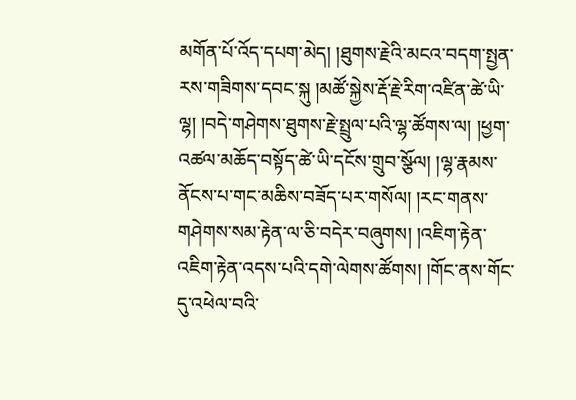མགོན་པོ་འོད་དཔག་མེད། །ཐུགས་རྗེའི་མངའ་བདག་སྤྱན་རས་གཟིགས་དབང་སྐུ །མཚོ་སྐྱེས་རྡོ་རྗེ་རིག་འཛིན་ཚེ་ཡི་ལྷ། །བདེ་གཤེགས་ཐུགས་རྗེ་སྤྲུལ་པའི་ལྷ་ཚོགས་ལ། །ཕྱག་འཚལ་མཆོད་བསྟོད་ཚེ་ཡི་དངོས་གྲུབ་སྩོལ། །ལྷ་རྣམས་ནོངས་པ་གང་མཆིས་བཟོད་པར་གསོལ། །རང་གནས་གཤེགས་སམ་རྟེན་ལ་ཅི་བདེར་བཞུགས། །འཇིག་རྟེན་འཇིག་རྟེན་འདས་པའི་དགེ་ལེགས་ཚོགས། །གོང་ནས་གོང་དུ་འཕེལ་བའི་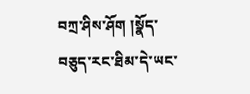བཀྲ་ཤིས་ཤོག །སྣོད་བཅུད་རང་ཐིམ་དེ་ཡང་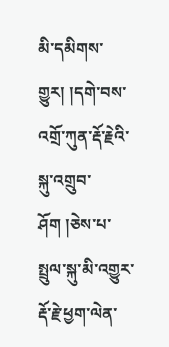མི་དམིགས་གྱུར། །དགེ་བས་འགྲོ་ཀུན་རྡོ་རྗེའི་སྐུ་འགྲུབ་ཤོག །ཅེས་པ་སྤྲུལ་སྐུ་མི་འགྱུར་རྡོ་རྗེ་ཕྱག་ལེན་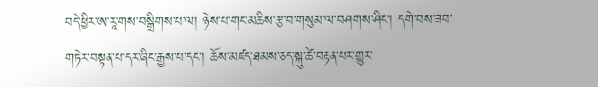བདེ་ཕྱིར་ཨ་རཱ་གས་བསྒྲིགས་པ་ལ། ཉེས་པ་གང་མཆིས་རྩ་བ་གསུམ་ལ་བཤགས་ཤིང་། དགེ་བས་ཟབ་གཏེར་བསྟན་པ་དར་ཞིང་རྒྱས་པ་དང་། ཆོས་མཛད་ཐམས་ཅད་སྐུ་ཚེ་བརྟན་པར་གྱུར་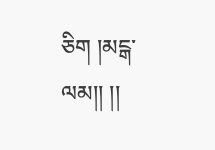ཅིག །མངྒ་ལམ།། །།